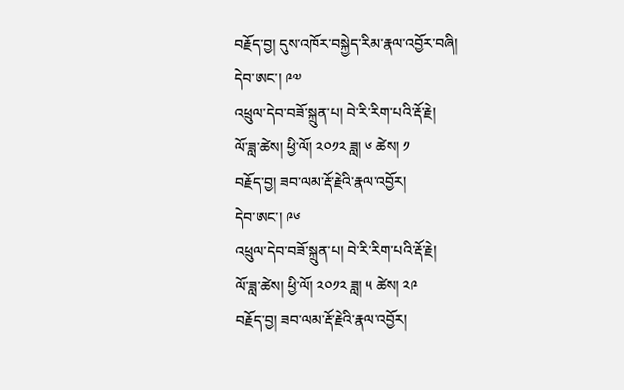བརྗོད་བྱ། དུས་འཁོར་བསྐྱེད་རིམ་རྣལ་འབྱོར་བཞི།
དེབ་ཨང་། ༩༧
འཕྲུལ་དེབ་བཟོ་སྐྲུན་པ། བེ་རི་རིག་པའི་རྡོ་རྗེ།
ལོ་ཟླ་ཚེས། ཕྱི་ལོ། ༢༠༡༢ ཟླ། ༦ ཚེས། ༡
བརྗོད་བྱ། ཟབ་ལམ་རྡོ་རྗེའི་རྣལ་འབྱོར།
དེབ་ཨང་། ༩༦
འཕྲུལ་དེབ་བཟོ་སྐྲུན་པ། བེ་རི་རིག་པའི་རྡོ་རྗེ།
ལོ་ཟླ་ཚེས། ཕྱི་ལོ། ༢༠༡༢ ཟླ། ༥ ཚེས། ༢༩
བརྗོད་བྱ། ཟབ་ལམ་རྡོ་རྗེའི་རྣལ་འབྱོར།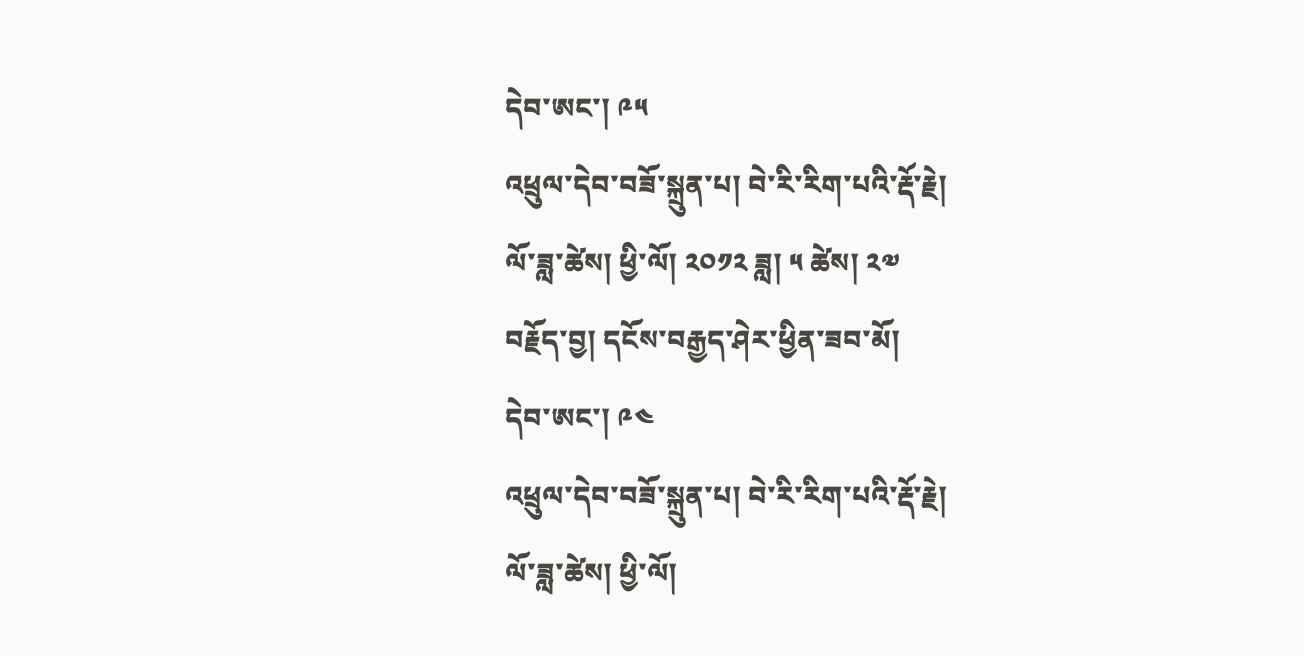དེབ་ཨང་། ༩༥
འཕྲུལ་དེབ་བཟོ་སྐྲུན་པ། བེ་རི་རིག་པའི་རྡོ་རྗེ།
ལོ་ཟླ་ཚེས། ཕྱི་ལོ། ༢༠༡༢ ཟླ། ༥ ཚེས། ༢༧
བརྗོད་བྱ། དངོས་བརྒྱད་ཤེར་ཕྱིན་ཟབ་མོ།
དེབ་ཨང་། ༩༤
འཕྲུལ་དེབ་བཟོ་སྐྲུན་པ། བེ་རི་རིག་པའི་རྡོ་རྗེ།
ལོ་ཟླ་ཚེས། ཕྱི་ལོ།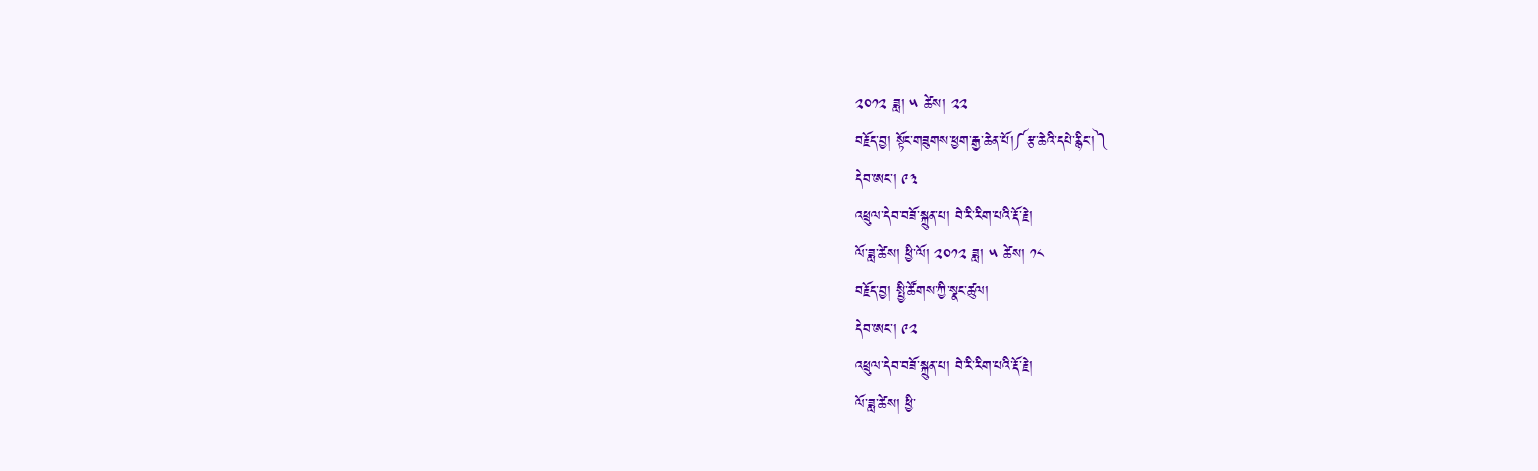༢༠༡༢ ཟླ། ༥ ཚེས། ༢༢
བརྗོད་བྱ། སྟོང་གཟུགས་ཕྱག་རྒྱ་ཆེན་པོ།༼རྩ་ཆེའི་དཔེ་རྙིང་།༽
དེབ་ཨང་། ༩༣
འཕྲུལ་དེབ་བཟོ་སྐྲུན་པ། བེ་རི་རིག་པའི་རྡོ་རྗེ།
ལོ་ཟླ་ཚེས། ཕྱི་ལོ། ༢༠༡༢ ཟླ། ༥ ཚེས། ༡༨
བརྗོད་བྱ། སྤྱི་ཚོགས་ཀྱི་སྣང་ཚུལ།
དེབ་ཨང་། ༩༢
འཕྲུལ་དེབ་བཟོ་སྐྲུན་པ། བེ་རི་རིག་པའི་རྡོ་རྗེ།
ལོ་ཟླ་ཚེས། ཕྱི་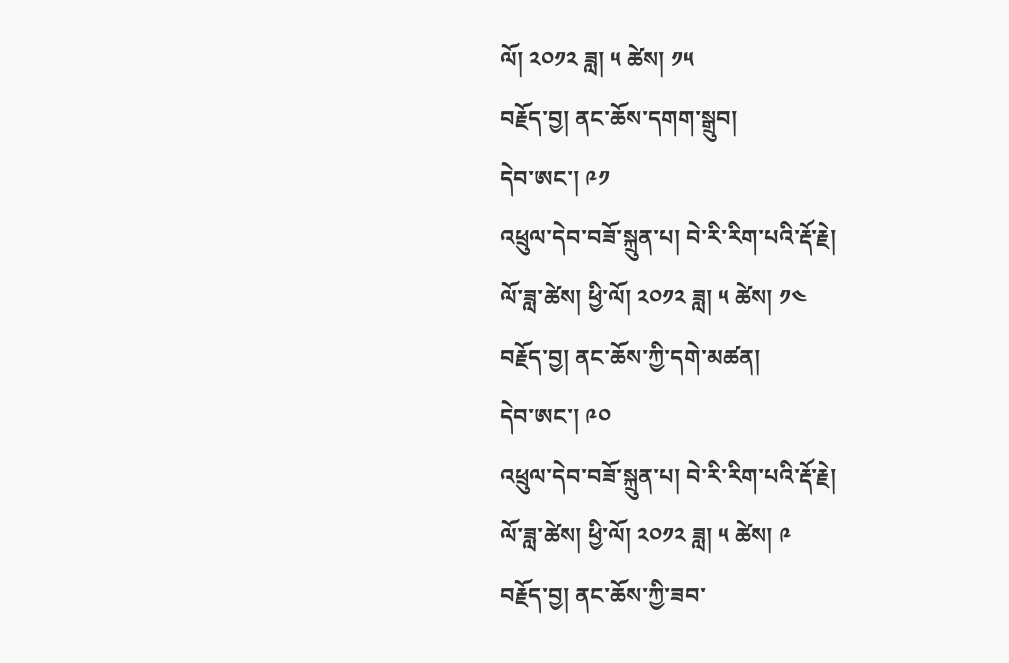ལོ། ༢༠༡༢ ཟླ། ༥ ཚེས། ༡༥
བརྗོད་བྱ། ནང་ཆོས་དགག་སྒྲུབ།
དེབ་ཨང་། ༩༡
འཕྲུལ་དེབ་བཟོ་སྐྲུན་པ། བེ་རི་རིག་པའི་རྡོ་རྗེ།
ལོ་ཟླ་ཚེས། ཕྱི་ལོ། ༢༠༡༢ ཟླ། ༥ ཚེས། ༡༤
བརྗོད་བྱ། ནང་ཆོས་ཀྱི་དགེ་མཚན།
དེབ་ཨང་། ༩༠
འཕྲུལ་དེབ་བཟོ་སྐྲུན་པ། བེ་རི་རིག་པའི་རྡོ་རྗེ།
ལོ་ཟླ་ཚེས། ཕྱི་ལོ། ༢༠༡༢ ཟླ། ༥ ཚེས། ༩
བརྗོད་བྱ། ནང་ཆོས་ཀྱི་ཟབ་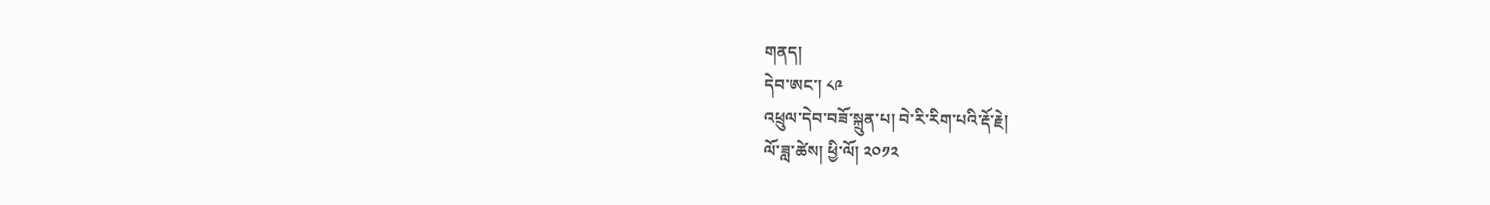གནད།
དེབ་ཨང་། ༨༩
འཕྲུལ་དེབ་བཟོ་སྐྲུན་པ། བེ་རི་རིག་པའི་རྡོ་རྗེ།
ལོ་ཟླ་ཚེས། ཕྱི་ལོ། ༢༠༡༢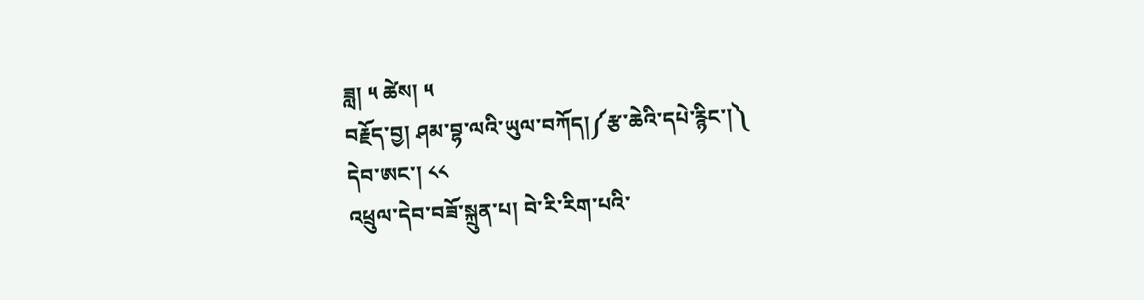ཟླ། ༥ ཚེས། ༥
བརྗོད་བྱ། ཤམ་བྷ་ལའི་ཡུལ་བཀོད།༼རྩ་ཆེའི་དཔེ་རྙིང་།༽
དེབ་ཨང་། ༨༨
འཕྲུལ་དེབ་བཟོ་སྐྲུན་པ། བེ་རི་རིག་པའི་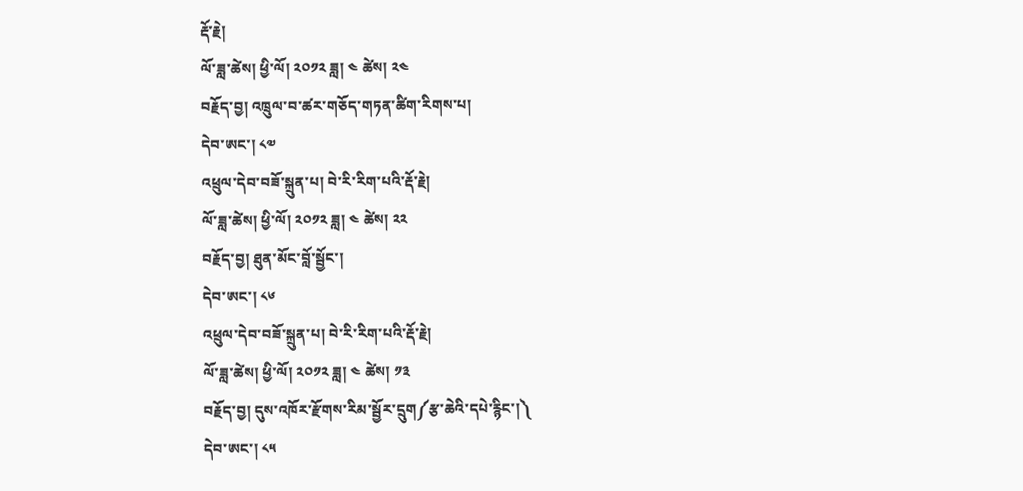རྡོ་རྗེ།
ལོ་ཟླ་ཚེས། ཕྱི་ལོ། ༢༠༡༢ ཟླ། ༤ ཚེས། ༢༤
བརྗོད་བྱ། འཁྲུལ་བ་ཚར་གཅོད་གཏན་ཚིག་རིགས་པ།
དེབ་ཨང་། ༨༧
འཕྲུལ་དེབ་བཟོ་སྐྲུན་པ། བེ་རི་རིག་པའི་རྡོ་རྗེ།
ལོ་ཟླ་ཚེས། ཕྱི་ལོ། ༢༠༡༢ ཟླ། ༤ ཚེས། ༢༢
བརྗོད་བྱ། ཐུན་མོང་བློ་སྦྱོང་།
དེབ་ཨང་། ༨༦
འཕྲུལ་དེབ་བཟོ་སྐྲུན་པ། བེ་རི་རིག་པའི་རྡོ་རྗེ།
ལོ་ཟླ་ཚེས། ཕྱི་ལོ། ༢༠༡༢ ཟླ། ༤ ཚེས། ༡༣
བརྗོད་བྱ། དུས་འཁོར་རྫོགས་རིམ་སྦྱོར་དྲུག༼རྩ་ཆེའི་དཔེ་རྙིང་།༽
དེབ་ཨང་། ༨༥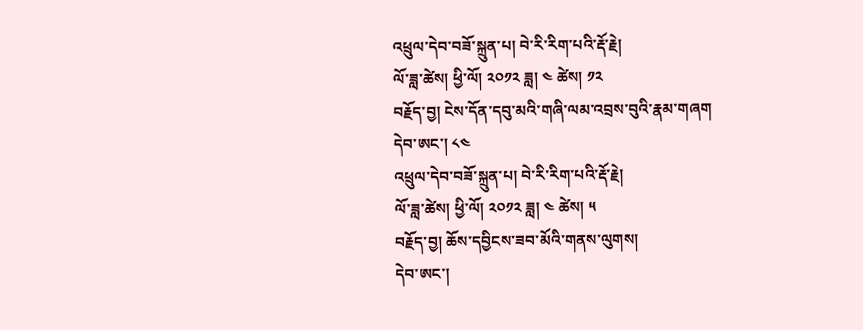འཕྲུལ་དེབ་བཟོ་སྐྲུན་པ། བེ་རི་རིག་པའི་རྡོ་རྗེ།
ལོ་ཟླ་ཚེས། ཕྱི་ལོ། ༢༠༡༢ ཟླ། ༤ ཚེས། ༡༢
བརྗོད་བྱ། ངེས་དོན་དབུ་མའི་གཞི་ལམ་འབྲས་བུའི་རྣམ་གཞག
དེབ་ཨང་། ༨༤
འཕྲུལ་དེབ་བཟོ་སྐྲུན་པ། བེ་རི་རིག་པའི་རྡོ་རྗེ།
ལོ་ཟླ་ཚེས། ཕྱི་ལོ། ༢༠༡༢ ཟླ། ༤ ཚེས། ༥
བརྗོད་བྱ། ཆོས་དབྱིངས་ཟབ་མོའི་གནས་ལུགས།
དེབ་ཨང་།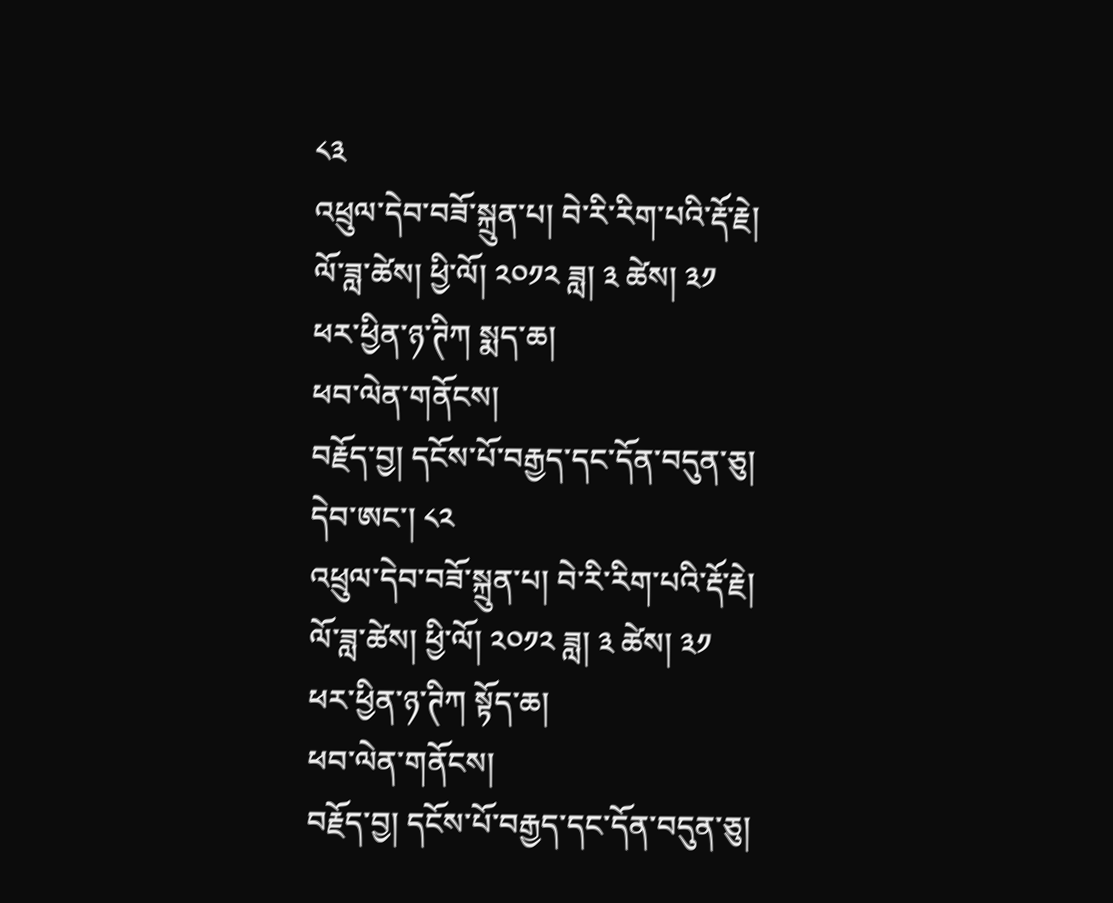༨༣
འཕྲུལ་དེབ་བཟོ་སྐྲུན་པ། བེ་རི་རིག་པའི་རྡོ་རྗེ།
ལོ་ཟླ་ཚེས། ཕྱི་ལོ། ༢༠༡༢ ཟླ། ༣ ཚེས། ༣༡
ཕར་ཕྱིན་ཉ་ཊིཀ སྨད་ཆ།
ཕབ་ལེན་གནོངས།
བརྗོད་བྱ། དངོས་པོ་བརྒྱད་དང་དོན་བདུན་ཅུ།
དེབ་ཨང་། ༨༢
འཕྲུལ་དེབ་བཟོ་སྐྲུན་པ། བེ་རི་རིག་པའི་རྡོ་རྗེ།
ལོ་ཟླ་ཚེས། ཕྱི་ལོ། ༢༠༡༢ ཟླ། ༣ ཚེས། ༣༡
ཕར་ཕྱིན་ཉ་ཊིཀ སྟོད་ཆ།
ཕབ་ལེན་གནོངས།
བརྗོད་བྱ། དངོས་པོ་བརྒྱད་དང་དོན་བདུན་ཅུ།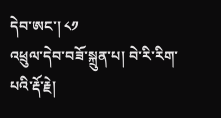དེབ་ཨང་། ༨༡
འཕྲུལ་དེབ་བཟོ་སྐྲུན་པ། བེ་རི་རིག་པའི་རྡོ་རྗེ།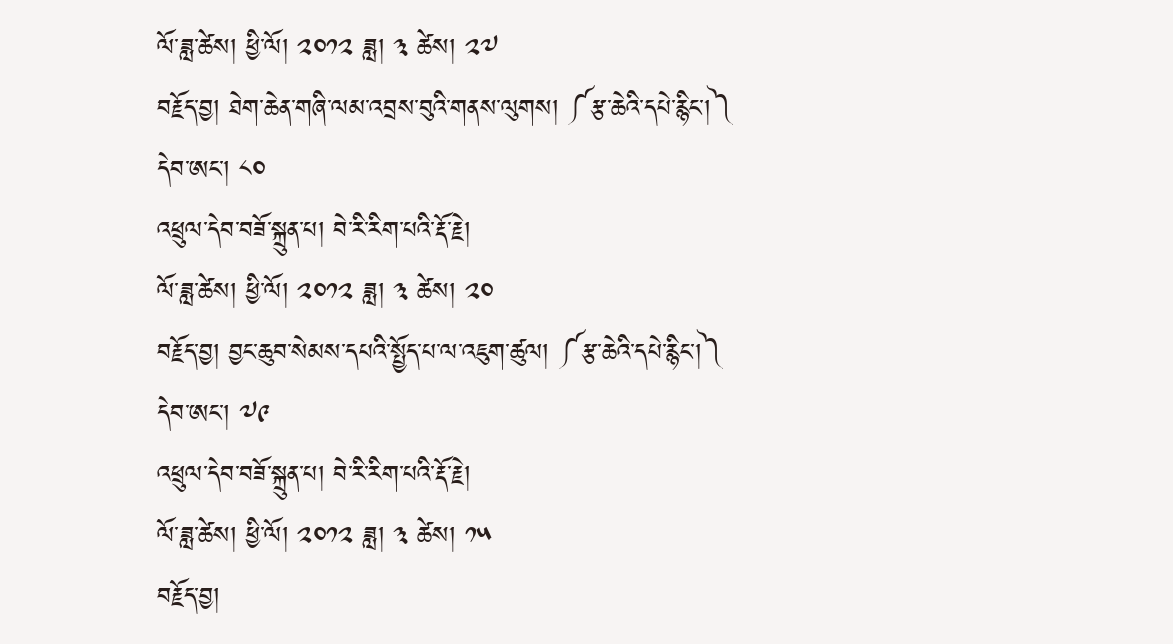ལོ་ཟླ་ཚེས། ཕྱི་ལོ། ༢༠༡༢ ཟླ། ༣ ཚེས། ༢༧
བརྗོད་བྱ། ཐེག་ཆེན་གཞི་ལམ་འབྲས་བུའི་གནས་ལུགས། ༼རྩ་ཆེའི་དཔེ་རྙིང་།༽
དེབ་ཨང་། ༨༠
འཕྲུལ་དེབ་བཟོ་སྐྲུན་པ། བེ་རི་རིག་པའི་རྡོ་རྗེ།
ལོ་ཟླ་ཚེས། ཕྱི་ལོ། ༢༠༡༢ ཟླ། ༣ ཚེས། ༢༠
བརྗོད་བྱ། བྱང་ཆུབ་སེམས་དཔའི་སྤྱོད་པ་ལ་འཇུག་ཚུལ། ༼རྩ་ཆེའི་དཔེ་རྙིང་།༽
དེབ་ཨང་། ༧༩
འཕྲུལ་དེབ་བཟོ་སྐྲུན་པ། བེ་རི་རིག་པའི་རྡོ་རྗེ།
ལོ་ཟླ་ཚེས། ཕྱི་ལོ། ༢༠༡༢ ཟླ། ༣ ཚེས། ༡༥
བརྗོད་བྱ།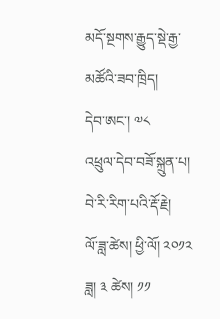མདོ་སྔགས་རྒྱུད་སྡེ་རྒྱ་མཚོའི་ཟབ་ཁྲིད།
དེབ་ཨང་། ༧༨
འཕྲུལ་དེབ་བཟོ་སྐྲུན་པ། བེ་རི་རིག་པའི་རྡོ་རྗེ།
ལོ་ཟླ་ཚེས། ཕྱི་ལོ། ༢༠༡༢ ཟླ། ༣ ཚེས། ༡༡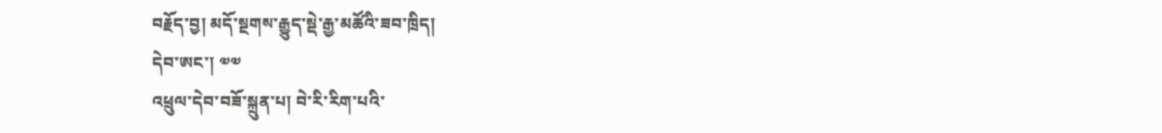བརྗོད་བྱ། མདོ་སྔགས་རྒྱུད་སྡེ་རྒྱ་མཚོའི་ཟབ་ཁྲིད།
དེབ་ཨང་། ༧༧
འཕྲུལ་དེབ་བཟོ་སྐྲུན་པ། བེ་རི་རིག་པའི་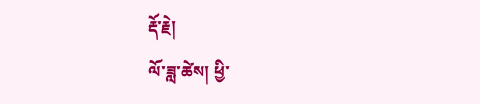རྡོ་རྗེ།
ལོ་ཟླ་ཚེས། ཕྱི་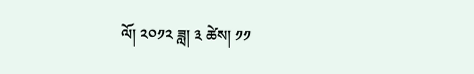ལོ། ༢༠༡༢ ཟླ། ༣ ཚེས། ༡༡